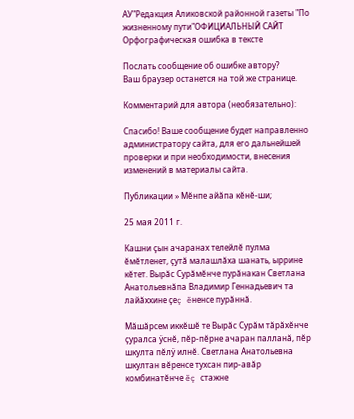АУ"Редакция Аликовской районной газеты "По жизненному пути"ОФИЦИАЛЬНЫЙ САЙТ
Орфографическая ошибка в тексте

Послать сообщение об ошибке автору?
Ваш браузер останется на той же странице.

Комментарий для автора (необязательно):

Спасибо! Ваше сообщение будет направленно администратору сайта, для его дальнейшей проверки и при необходимости, внесения изменений в материалы сайта.

Публикации » Мĕнпе айăпа кĕнĕ-ши;

25 мая 2011 г.

Кашни çын ачаранах телейлĕ пулма ĕмĕтленет, çутă малашлăха шанать, ыррине кĕтет. Вырăс Сурăмĕнче пурăнакан Светлана Анатольевнăпа Владимир Геннадьевич та лайăххине çеç ĕненсе пурăннă.

Мăшăрсем иккĕшĕ те Вырăс Сурăм тăрăхĕнче çуралса ÿснĕ, пĕр-пĕрне ачаран палланă, пĕр шкулта пĕлÿ илнĕ. Светлана Анатольевна шкултан вĕренсе тухсан пир-авăр комбинатĕнче ĕç стажне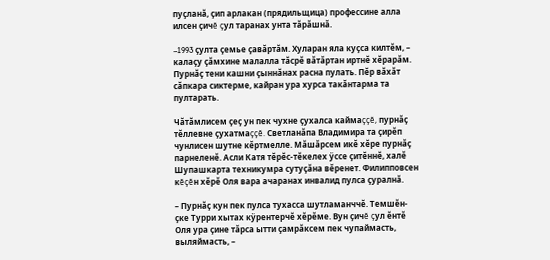пуçланă, çип арлакан (прядильщица) профессине алла илсен çичĕ çул таранах унта тăрăшнă.

–1993 çулта çемье çавăртăм. Хуларан яла куçса килтĕм, – калаçу çăмхине малалла тăсрĕ вăтăртан иртнĕ хĕрарăм. Пурнăç тени кашни çыннăнах расна пулать. Пĕр вăхăт сăпкара сиктерме, кайран ура хурса такăнтарма та пултарать.

Чăтăмлисем çеç ун пек чухне çухалса каймаççĕ, пурнăç тĕллевне çухатмаççĕ. Светланăпа Владимира та çирĕп чунлисен шутне кĕртмелле. Мăшăрсем икĕ хĕре пурнăç парнеленĕ. Асли Катя тĕрĕс-тĕкелех ÿссе çитĕннĕ, халĕ Шупашкарта техникумра сутуçăна вĕренет. Филипповсен кĕçĕн хĕрĕ Оля вара ачаранах инвалид пулса çуралнă.

– Пурнăç кун пек пулса тухасса шутламанччĕ. Темшĕн-çке Турри хытах кÿрентерчĕ хĕрĕме. Вун çичĕ çул ĕнтĕ Оля ура çине тăрса ытти çамрăксем пек чупаймасть, выляймасть, –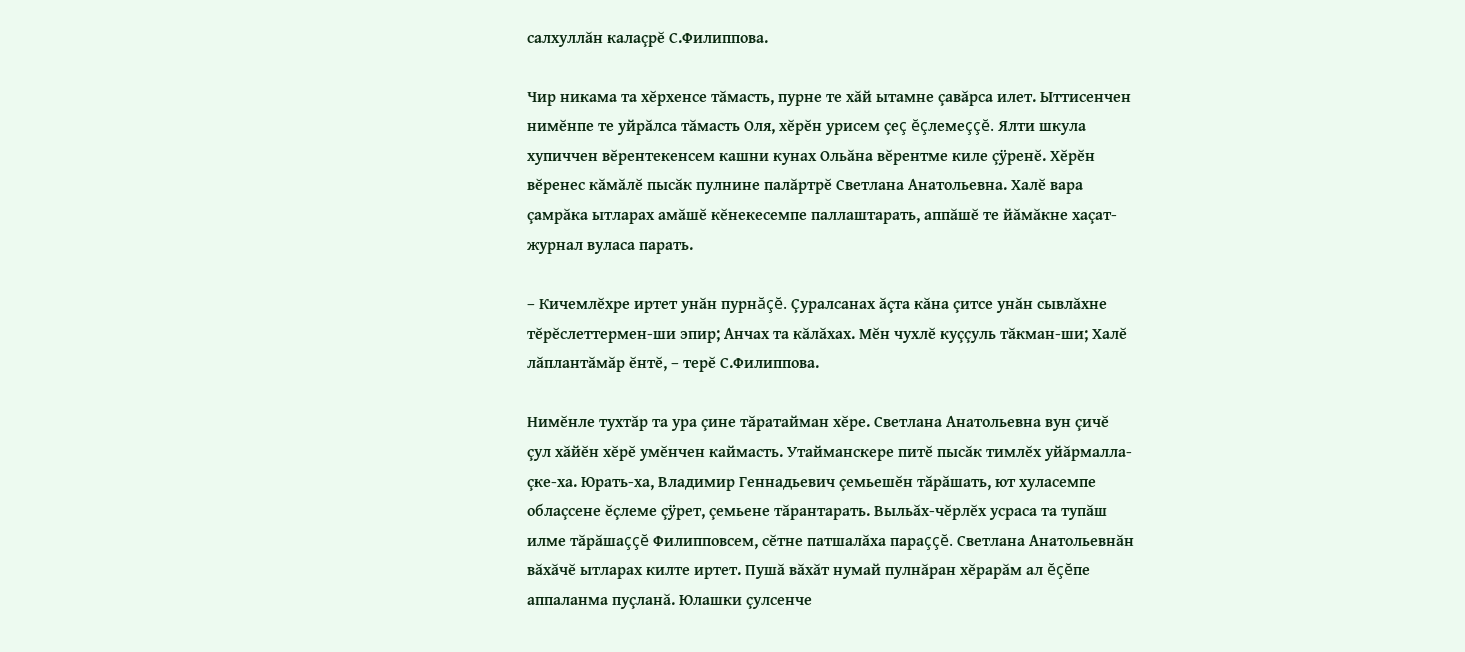салхуллăн калаçрĕ С.Филиппова.

Чир никама та хĕрхенсе тăмасть, пурне те хăй ытамне çавăрса илет. Ыттисенчен нимĕнпе те уйрăлса тăмасть Оля, хĕрĕн урисем çеç ĕçлемеççĕ. Ялти шкула хупиччен вĕрентекенсем кашни кунах Ольăна вĕрентме киле çÿренĕ. Хĕрĕн вĕренес кăмăлĕ пысăк пулнине палăртрĕ Светлана Анатольевна. Халĕ вара çамрăка ытларах амăшĕ кĕнекесемпе паллаштарать, аппăшĕ те йăмăкне хаçат-журнал вуласа парать.

– Кичемлĕхре иртет унăн пурнăçĕ. Çуралсанах ăçта кăна çитсе унăн сывлăхне тĕрĕслеттермен-ши эпир; Анчах та кăлăхах. Мĕн чухлĕ куççуль тăкман-ши; Халĕ лăплантăмăр ĕнтĕ, – терĕ С.Филиппова.

Нимĕнле тухтăр та ура çине тăратайман хĕре. Светлана Анатольевна вун çичĕ çул хăйĕн хĕрĕ умĕнчен каймасть. Утайманскере питĕ пысăк тимлĕх уйăрмалла-çке-ха. Юрать-ха, Владимир Геннадьевич çемьешĕн тăрăшать, ют хуласемпе облаçсене ĕçлеме çÿрет, çемьене тăрантарать. Выльăх-чĕрлĕх усраса та тупăш илме тăрăшаççĕ Филипповсем, сĕтне патшалăха параççĕ. Светлана Анатольевнăн вăхăчĕ ытларах килте иртет. Пушă вăхăт нумай пулнăран хĕрарăм ал ĕçĕпе аппаланма пуçланă. Юлашки çулсенче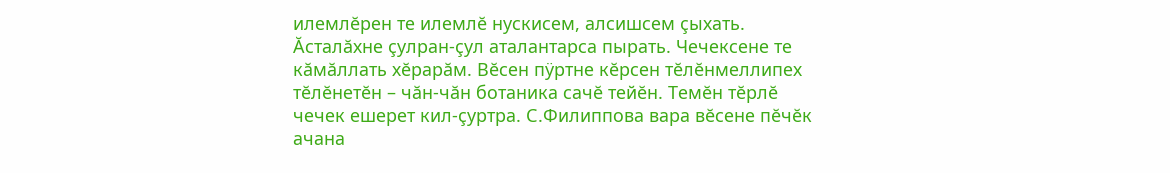илемлĕрен те илемлĕ нускисем, алсишсем çыхать. Ăсталăхне çулран-çул аталантарса пырать. Чечексене те кăмăллать хĕрарăм. Вĕсен пÿртне кĕрсен тĕлĕнмеллипех тĕлĕнетĕн – чăн-чăн ботаника сачĕ тейĕн. Темĕн тĕрлĕ чечек ешерет кил-çуртра. С.Филиппова вара вĕсене пĕчĕк ачана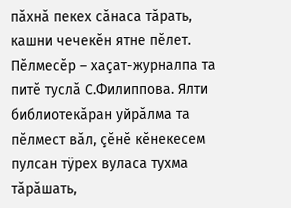пăхнă пекех сăнаса тăрать, кашни чечекĕн ятне пĕлет. Пĕлмесĕр – хаçат-журналпа та питĕ туслă С.Филиппова. Ялти библиотекăран уйрăлма та пĕлмест вăл, çĕнĕ кĕнекесем пулсан тÿрех вуласа тухма тăрăшать,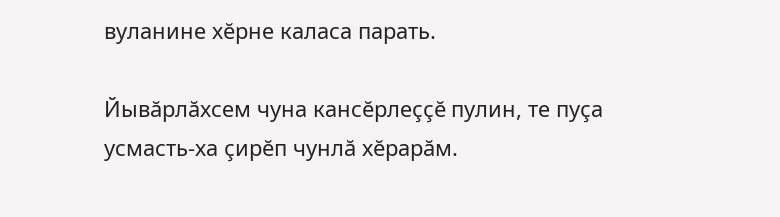вуланине хĕрне каласа парать.

Йывăрлăхсем чуна кансĕрлеççĕ пулин, те пуçа усмасть-ха çирĕп чунлă хĕрарăм.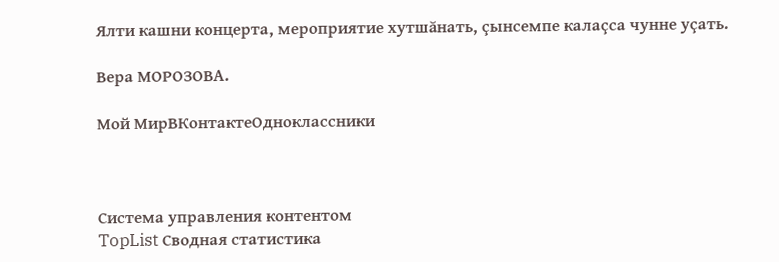Ялти кашни концерта, мероприятие хутшăнать, çынсемпе калаçса чунне уçать.

Вера МОРОЗОВА.

Мой МирВКонтактеОдноклассники



Система управления контентом
TopList Сводная статистика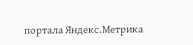портала Яндекс.Метрика